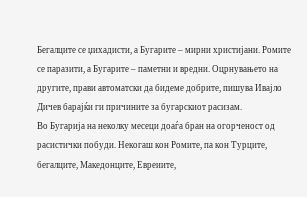Бегалците се џихадисти, а Бугарите – мирни христијани. Ромите се паразити, а Бугарите – паметни и вредни. Оцрнувањето на другите, прави автоматски да бидеме добрите, пишува Ивајло Дичев барајќи ги причините за бугарскиот расизам.
Во Бугарија на неколку месеци доаѓа бран на огорченост од расистички побуди. Некогаш кон Ромите, па кон Турците, бегалците, Македонците, Евреиите,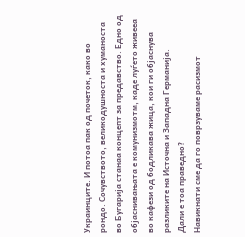Украинците. И потоа пак од почеток, како во рондо. Сочувството, великодушноста и хуманоста во Бугарија станаа концепт за предавство. Едно од објаснивањата е комунизмотм, каде луѓето живееа во кафези од бодликава жица, кои ги објаснува разликите на Источна и Западна Германија.
Дали е тоа праведно?
Навикнати сме да го поврзуваме расизмот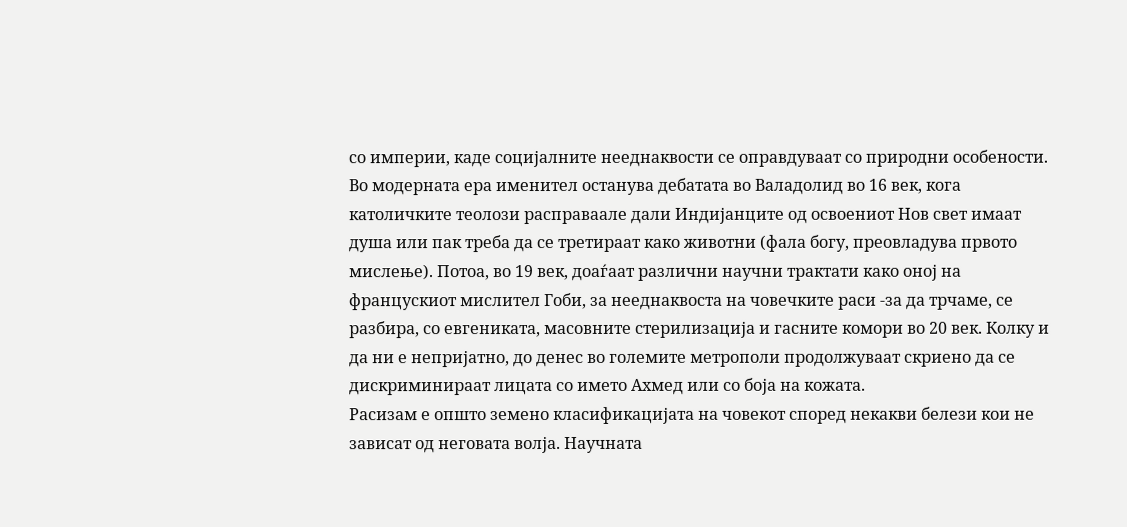со империи, каде социјалните нееднаквости се оправдуваат со природни особености. Во модерната ера именител останува дебатата во Валадолид во 16 век, кога католичките теолози расправаале дали Индијанците од освоениот Нов свет имаат душа или пак треба да се третираат како животни (фала богу, преовладува првото мислење). Потоа, во 19 век, доаѓаат различни научни трактати како оној на францускиот мислител Гоби, за нееднаквоста на човечките раси -за да трчаме, се разбира, со евгениката, масовните стерилизација и гасните комори во 20 век. Колку и да ни е непријатно, до денес во големите метрополи продолжуваат скриено да се дискриминираат лицата со името Ахмед или со боја на кожата.
Расизам е општо земено класификацијата на човекот според некакви белези кои не зависат од неговата волја. Научната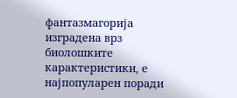фантазмагорија изградена врз биолошките карактеристики, е најпопуларен поради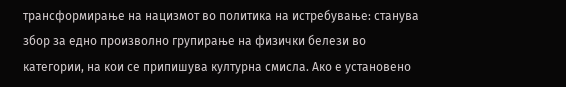трансформирање на нацизмот во политика на истребување: станува збор за едно произволно групирање на физички белези во категории, на кои се припишува културна смисла. Ако е установено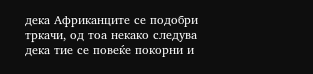дека Африканците се подобри тркачи, од тоа некако следува дека тие се повеќе покорни и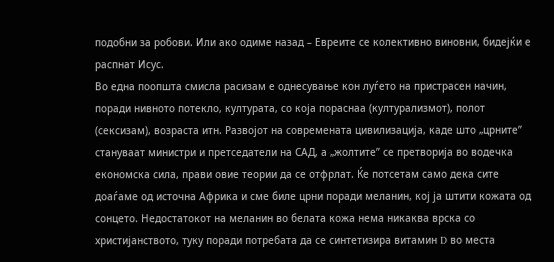подобни за робови. Или ако одиме назад – Евреите се колективно виновни, бидејќи е распнат Исус.
Во една поопшта смисла расизам е однесување кон луѓето на пристрасен начин, поради нивното потекло, културата, со која пораснаа (културализмот), полот (сексизам), возраста итн. Развојот на современата цивилизација, каде што „црните” стануваат министри и претседатели на САД, а „жолтите” се претворија во водечка економска сила, прави овие теории да се отфрлат. Ќе потсетам само дека сите доаѓаме од источна Африка и сме биле црни поради меланин, кој ја штити кожата од сонцето. Недостатокот на меланин во белата кожа нема никаква врска со христијанството, туку поради потребата да се синтетизира витамин D во места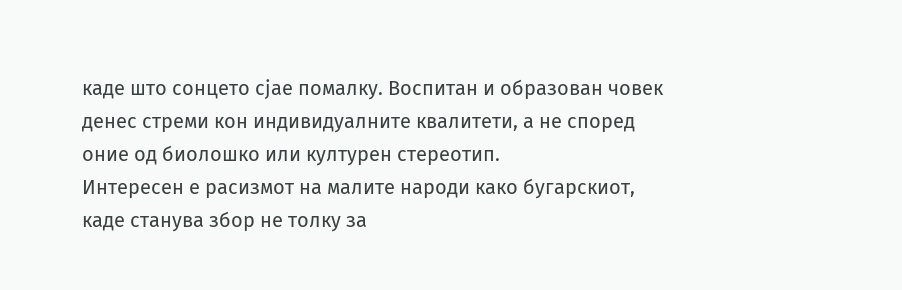каде што сонцето сјае помалку. Воспитан и образован човек денес стреми кон индивидуалните квалитети, а не според оние од биолошко или културен стереотип.
Интересен е расизмот на малите народи како бугарскиот, каде станува збор не толку за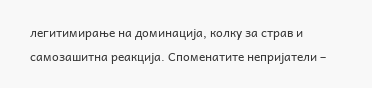легитимирање на доминација, колку за страв и самозашитна реакција. Споменатите непријатели –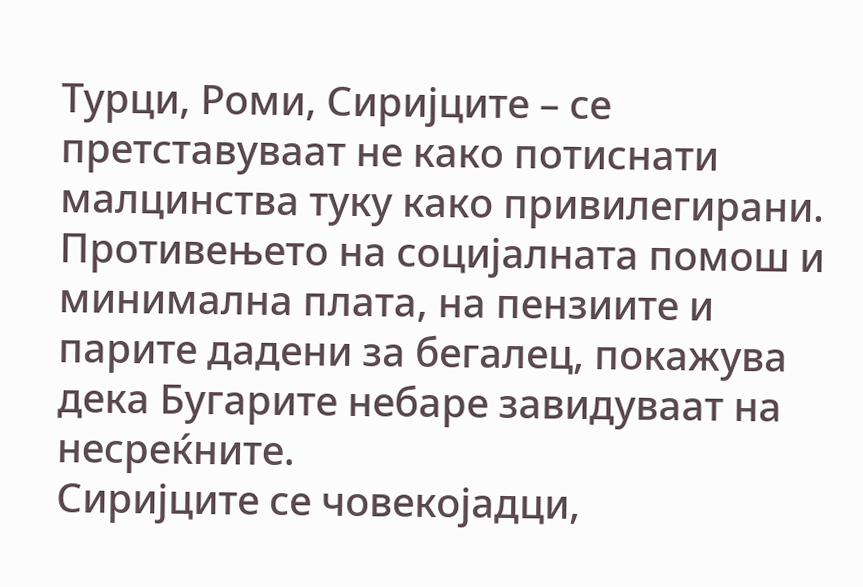Турци, Роми, Сиријците – се претставуваат не како потиснати малцинства туку како привилегирани. Противењето на социјалната помош и минимална плата, на пензиите и парите дадени за бегалец, покажува дека Бугарите небаре завидуваат на несреќните.
Сиријците се човекојадци,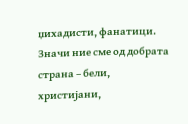џихадисти, фанатици. Значи ние сме од добрата страна – бели, христијани,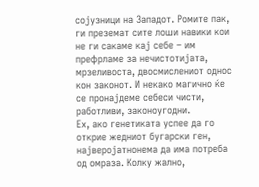сојузници на Западот. Ромите пак, ги преземат сите лоши навики кои не ги сакаме кај себе – им префрламе за нечистотијата, мрзеливоста, двосмислениот однос кон законот. И некако магично ќе се пронајдеме себеси чисти, работливи, законоугодни.
Ех, ако генетиката успее да го открие жедниот бугарски ген, најверојатнонема да има потреба од омраза. Колку жално,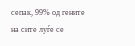сепак, 99% од гените на сите луѓе се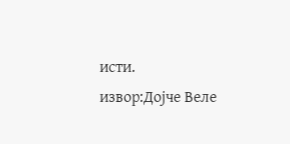исти.
извор:Дојче Веле